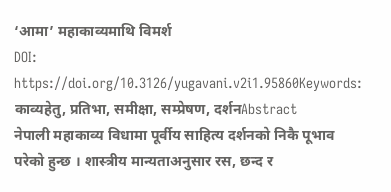‘आमा’ महाकाव्यमाथि विमर्श
DOI:
https://doi.org/10.3126/yugavani.v2i1.95860Keywords:
काव्यहेतु, प्रतिभा, समीक्षा, सम्प्रेषण, दर्शनAbstract
नेपाली महाकाव्य विधामा पूर्वीय साहित्य दर्शनको निकै पूभाव परेको हुन्छ । शास्त्रीय मान्यताअनुसार रस, छन्द र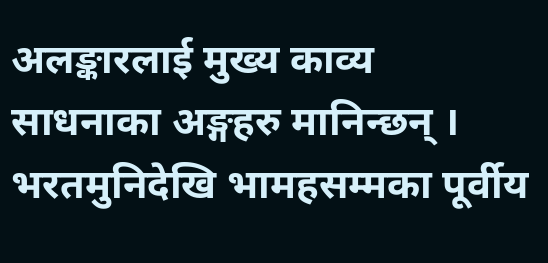अलङ्कारलाई मुख्य काव्य साधनाका अङ्गहरु मानिन्छन् । भरतमुनिदेखि भामहसम्मका पूर्वीय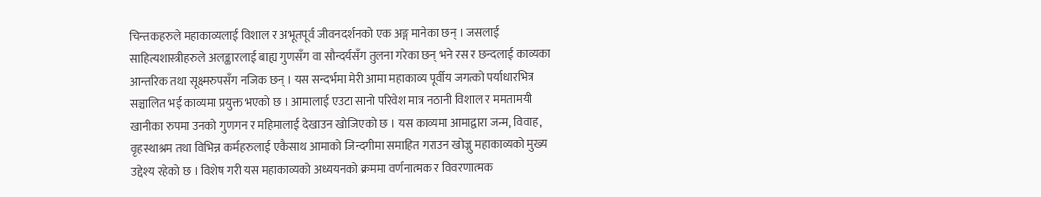चिन्तकहरुले महाकाव्यलाई विशाल र अभूतपूर्व जीवनदर्शनको एक अङ्ग मानेका छन् । जसलाई साहित्यशास्त्रीहरुले अलङ्कारलाई बाह्य गुणसँग वा सौन्दर्यसँग तुलना गरेका छन् भने रस र छन्दलाई काव्यका आन्तरिक तथा सूक्ष्मरुपसँग नजिक छन् । यस सन्दर्भमा मेरी आमा महाकाव्य पूर्वीय जगत्को पर्याधारभित्र सञ्चालित भई काव्यमा प्रयुक्त भएको छ । आमालाई एउटा सानो परिवेश मात्र नठानी विशाल र ममतामयी खानीका रुपमा उनको गुणगन र महिमालाई देखाउन खोजिएको छ । यस काव्यमा आमाद्वारा जन्म, विवाह, वृहस्थाश्रम तथा विभिन्न कर्महरुलाई एकैसाथ आमाको जिन्दगीमा समाहित गराउन खोज्नु महाकाव्यको मुख्य उद्देश्य रहेको छ । विशेष गरी यस महाकाव्यको अध्ययनको क्रममा वर्णनात्मक र विवरणात्मक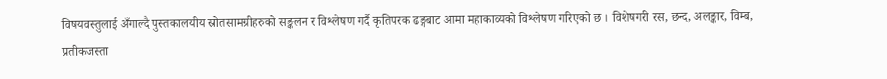विषयवस्तुलाई अँगाल्दै पुस्तकालयीय स्रोतसामग्रीहरुको सङ्कलन र विश्लेषण गर्दै कृतिपरक ढङ्गबाट आमा महाकाव्यको विश्लेषण गरिएको छ । विशेषगरी रस, छन्द, अलङ्कार, विम्ब, प्रतीकजस्ता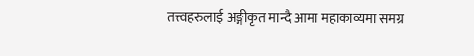तत्त्वहरुलाई अङ्गीकृत मान्दै आमा महाकाव्यमा समग्र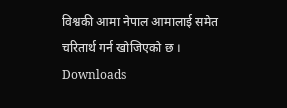विश्वकी आमा नेपाल आमालाई समेत चरितार्थ गर्न खोजिएको छ ।
Downloads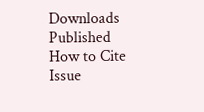Downloads
Published
How to Cite
Issue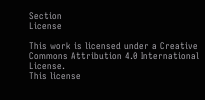Section
License

This work is licensed under a Creative Commons Attribution 4.0 International License.
This license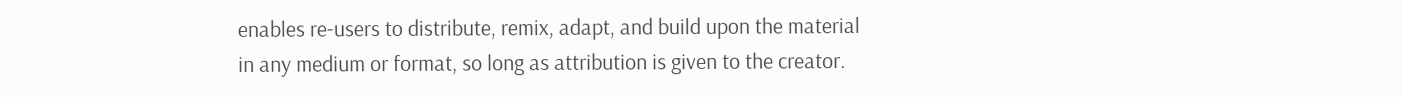enables re-users to distribute, remix, adapt, and build upon the material in any medium or format, so long as attribution is given to the creator.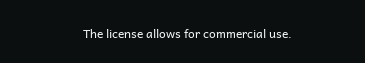The license allows for commercial use.